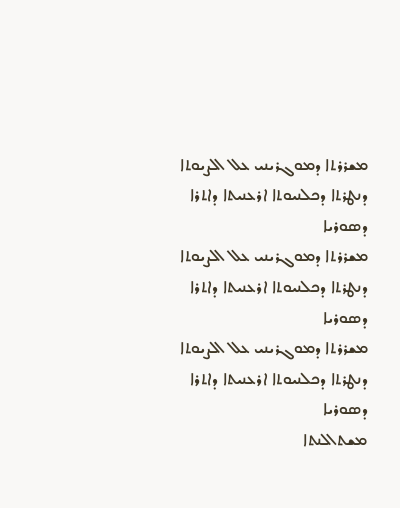ܡܫܪܪܬܐ ܕܡܘܓܪܝܢܝ ܥܠ ܐܠܨܝܘܬܐ ܕܢܛܪܬܐ ܕܟܠܢܝܘܬܐ ܐܪܥܢܝܬܐ ܕܐܬܪܐ ܕܣܘܪܝܐ
ܡܫܪܪܬܐ ܕܡܘܓܪܝܢܝ ܥܠ ܐܠܨܝܘܬܐ ܕܢܛܪܬܐ ܕܟܠܢܝܘܬܐ ܐܪܥܢܝܬܐ ܕܐܬܪܐ ܕܣܘܪܝܐ
ܡܫܪܪܬܐ ܕܡܘܓܪܝܢܝ ܥܠ ܐܠܨܝܘܬܐ ܕܢܛܪܬܐ ܕܟܠܢܝܘܬܐ ܐܪܥܢܝܬܐ ܕܐܬܪܐ ܕܣܘܪܝܐ
ܡܫܬܐܠܢܬܐ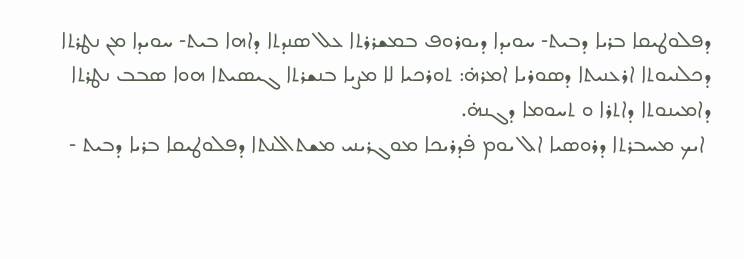ܕܦܠܘܛܝܩܐ ܒܪܝܐ ܕܒܝܬ- ܚܘܝܕܐ ܕܝܘܪܘܦ ܒܡܫܪܪܬܐ ܥܠ ܣܢܕܬܐ ܕܐܗܐ ܒܝܬ- ܚܘܝܕܐ ܡܢ ܢܛܪܬܐ ܕܟܠܢܝܘܬܐ ܐܪܥܢܝܬܐ ܕܣܘܪܝܐ ܐܡܪܗ̇: ܬܘܪܟܝܐ ܠܐ ܡܨܝܐ ܒܢܫܪܬܐ ܓܝܣܝܬܐ ܗܘܐ ܣܒܒ ܢܛܪܬܐ ܕܐܡܝܢܘܬܐ ܕܐܬܪܐ ܘ ܬܚܘܡܐ ܕܓܢܗ̇.
 ܐܝܟ ܡܚܒܪܬܐ ܕܪܘܣܝܐ ܐܠ ܝܘܡ ܦ̇ܕܪܝܟܐ ܡܘܓܪܝܢܝ ܡܫܬܐܠܢܬܐ ܕܦܠܘܛܝܩܐ ܒܪܝܐ ܕܒܝܬ -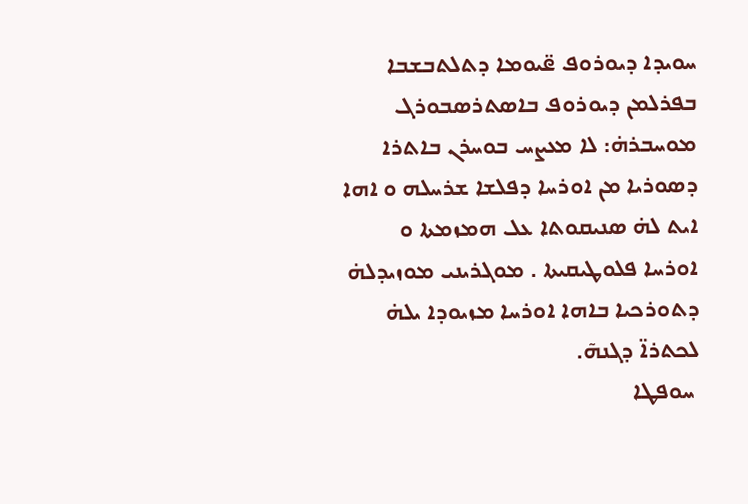ܚܘܝܕܐ ܕܝܘܪܘܦ ܧܝܘܡܐ ܕܬܠܬܒܫܒܐ ܒܦܪܠܡܢ ܕܝܘܪܘܦ ܒܐܣܬܪܣܒܘܪܓ ܡܘܚܒܪܗ̇: ܠܐ ܡܥܨܚ ܒܘܚܪܢ ܒܐܬܪܐ ܕܣܘܪܝܐ ܡܢ ܐܘܪܚܐ ܕܦܠܫܐ ܫܪܚܠܗ ܘ ܐܗܐ ܐܝܬ ܠܗ̇ ܣܢܝܩܘܬܐ ܥܠ ܗܡܙܡܬܐ ܘ ܐܘܪܚܐ ܦܠܘܛܝܩܝܬܐ . ܡܘܓܪܝܢܝ ܡܘܙܝܕܠܗ̇ ܕܬܘܪܟܝܐ ܒܐܗܐ ܐܘܪܚܐ ܡܙܝܘܕܐ ܝܠܗ̇ ܠܟܬܪܐ̈ ܕܓܢܗ̃.
 ܚܘܦܛܐ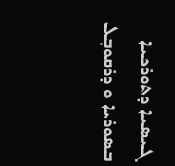ܓܝܣܝܐ ܕܬܘܪܟܝܐ ܒܣܘܪܝܐ ܘ ܕܪܩܘܒܼܠ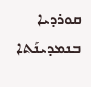ܩܘܪܕܝܐ ܒܢܡܕܝܢܰܬܐ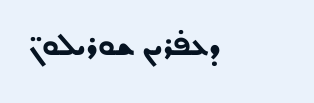ܕܥܦ̇ܪܝܢ ܫܘܪܝܠܘܢ̈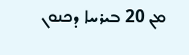ܡܢ 20 ܒܝܪܚܐ ܕܟܢܘܢ